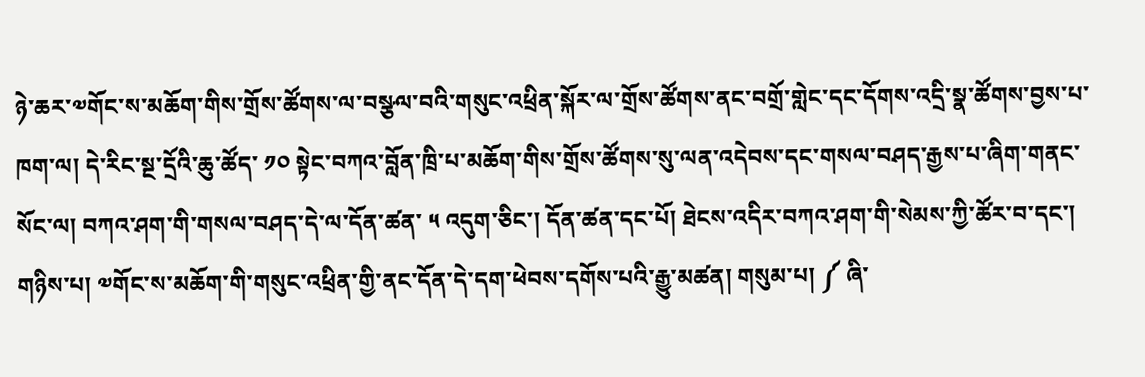ཉེ་ཆར་༧གོང་ས་མཆོག་གིས་གྲོས་ཚོགས་ལ་བསྩལ་བའི་གསུང་འཕྲིན་སྐོར་ལ་གྲོས་ཚོགས་ནང་བགྲོ་གླེང་དང་དོགས་འདྲི་སྣ་ཚོགས་བྱས་པ་ཁག་ལ། དེ་རིང་སྔ་དྲོའི་ཆུ་ཚོད་ ༡༠ སྟེང་བཀའ་བློན་ཁྲི་པ་མཆོག་གིས་གྲོས་ཚོགས་སུ་ལན་འདེབས་དང་གསལ་བཤད་རྒྱས་པ་ཞིག་གནང་སོང་ལ། བཀའ་ཤག་གི་གསལ་བཤད་དེ་ལ་དོན་ཚན་ ༥ འདུག་ཅིང་། དོན་ཚན་དང་པོ། ཐེངས་འདིར་བཀའ་ཤག་གི་སེམས་ཀྱི་ཚོར་བ་དང་། གཉིས་པ། ༧གོང་ས་མཆོག་གི་གསུང་འཕྲིན་གྱི་ནང་དོན་དེ་དག་ཕེབས་དགོས་པའི་རྒྱུ་མཚན། གསུམ་པ། ༼ ཞི་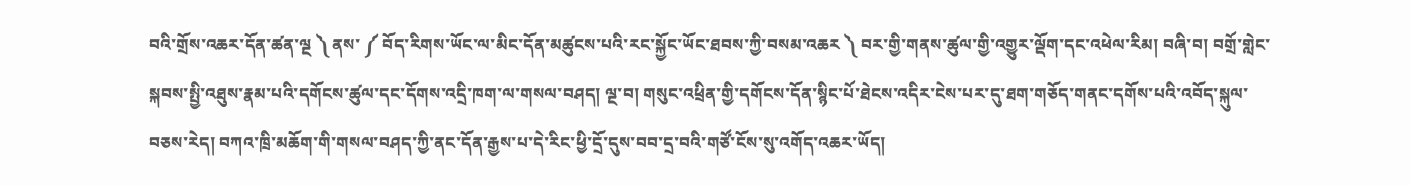བའི་གྲོས་འཆར་དོན་ཚན་ལྔ ༽ ནས་ ༼ བོད་རིགས་ཡོང་ལ་མིང་དོན་མཚུངས་པའི་རང་སྐྱོང་ཡོང་ཐབས་ཀྱི་བསམ་འཆར ༽ བར་གྱི་གནས་ཚུལ་གྱི་འགྱུར་ལྡོག་དང་འཕེལ་རིམ། བཞི་བ། བགྲོ་གླེང་སྐབས་སྤྱི་འཐུས་རྣམ་པའི་དགོངས་ཚུལ་དང་དོགས་འདྲི་ཁག་ལ་གསལ་བཤད། ལྔ་བ། གསུང་འཕྲིན་གྱི་དགོངས་དོན་སྙིང་པོ་ཐེངས་འདིར་ངེས་པར་དུ་ཐག་གཅོད་གནང་དགོས་པའི་འབོད་སྐུལ་བཅས་རེད། བཀའ་ཁྲི་མཆོག་གི་གསལ་བཤད་ཀྱི་ནང་དོན་རྒྱས་པ་དེ་རིང་ཕྱི་དྲོ་དུས་བབ་དྲ་བའི་གཙོ་ངོས་སུ་འགོད་འཆར་ཡོད།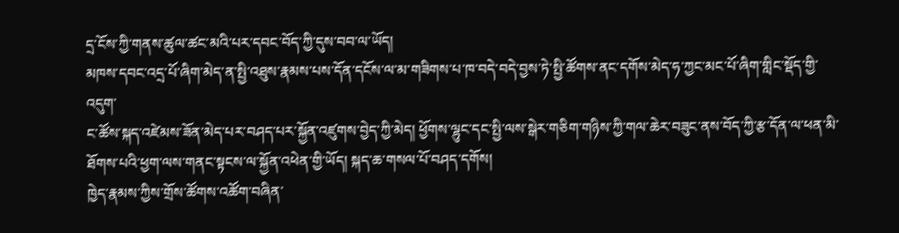དྲ་ངོས་ཀྱི་གནས་ཚུལ་ཚང་མའི་པར་དབང་བོད་ཀྱི་དུས་བབ་ལ་ཡོད།
མཁས་དབང་འདྲ་པོ་ཞིག་མེད་ན་སྤྱི་འཐུས་རྣམས་པས་དོན་དངོས་ལ་མ་གཟིགས་པ་ཁ་བདེ་བདེ་བྱས་ཏེ་སྤྱི་ཚོགས་ནང་དགོས་མེད་ཧ་ཀྱང་མང་པོ་ཞིག་གླིང་སྡོད་གྱི་འདུག་
ང་ཚོས་སྐད་འཛེམས་ཟོན་མེད་པར་བཤད་པར་སྐྱོན་འཛུགས་བྱེད་ཀྱི་མེད། ཕྱོགས་ལྷུང་དང་སྤྱི་ལས་སྒེར་གཅིག་གཉིས་ཀྱི་གལ་ཆེར་བཟུང་ནས་བོད་ཀྱི་རྩ་དོན་ལ་ཕན་མི་ཐོགས་པའི་ཕྱག་ལས་གནང་སྟངས་ལ་སྐྱོན་འཕེན་གྱི་ཡོད། སྐད་ཆ་གསལ་པོ་བཤད་དགོས།
ཁྱེད་རྣམས་ཀྱིས་གྲོས་ཚོགས་འཚོག་བཞིན་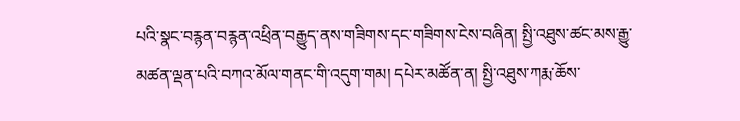པའི་སྣང་བརྙན་བརྙན་འཕྲིན་བརྒྱུད་ནས་གཟིགས་དང་གཟིགས་ངེས་བཞིན། སྤྱི་འཐུས་ཚང་མས་རྒྱུ་མཚན་ལྡན་པའི་བཀའ་མོལ་གནང་གི་འདུག་གམ། དཔེར་མཚོན་ན། སྤྱི་འཐུས་ཀརྨ་ཆོས་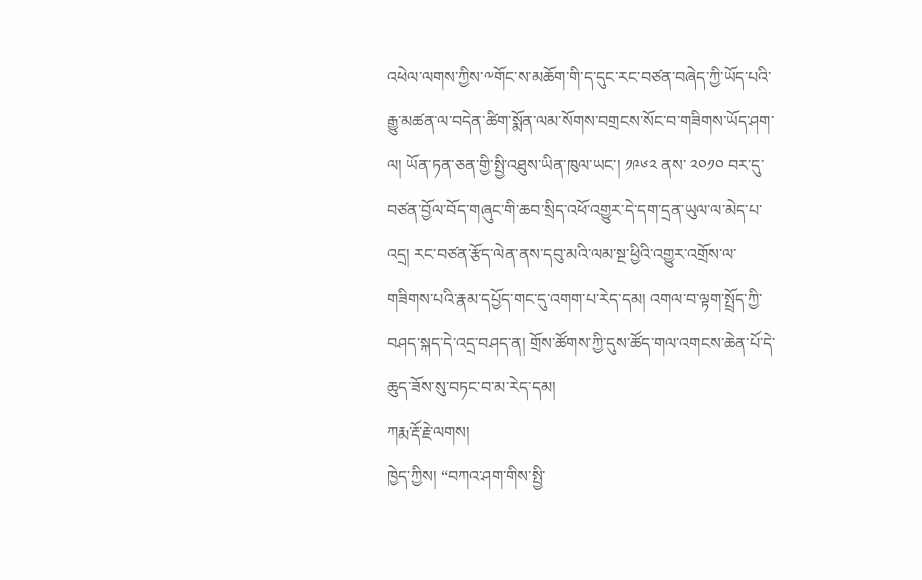འཕེལ་ལགས་ཀྱིས་༸གོང་ས་མཆོག་གི་ད་དུང་རང་བཙན་བཞེད་ཀྱི་ཡོད་པའི་རྒྱུ་མཚན་ལ་བདེན་ཚིག་སྨོན་ལམ་སོགས་བགྲངས་སོང་བ་གཟིགས་ཡོད་ཤག་ལ། ཡོན་ཏན་ཅན་གྱི་སྤྱི་འཐུས་ཡིན་ཁུལ་ཡང་། ༡༩༦༢ ནས་ ༢༠༡༠ བར་དུ་བཙན་བྱོལ་བོད་གཞུང་གི་ཆབ་སྲིད་འཕོ་འགྱུར་དེ་དག་དྲན་ཡུལ་ལ་མེད་པ་འདྲ། རང་བཙན་རྩོད་ལེན་ནས་དབུ་མའི་ལམ་སྔ་ཕྱིའི་འགྱུར་འགྲོས་ལ་གཟིགས་པའི་རྣམ་དཔྱོད་གང་དུ་འགག་པ་རེད་དམ། འགལ་བ་ལྟག་སྤྲོད་ཀྱི་བཤད་སྐད་དེ་འདྲ་བཤད་ན། གྲོས་ཚོགས་ཀྱི་དུས་ཚོད་གལ་འགངས་ཆེན་པོ་དེ་ཆུད་ཟོས་སུ་བཏང་བ་མ་རེད་དམ།
ཀརྨ་རྡོ་རྗེ་ལགས།
ཁྱེད་ཀྱིས། “བཀའ་ཤག་གིས་སྤྱི་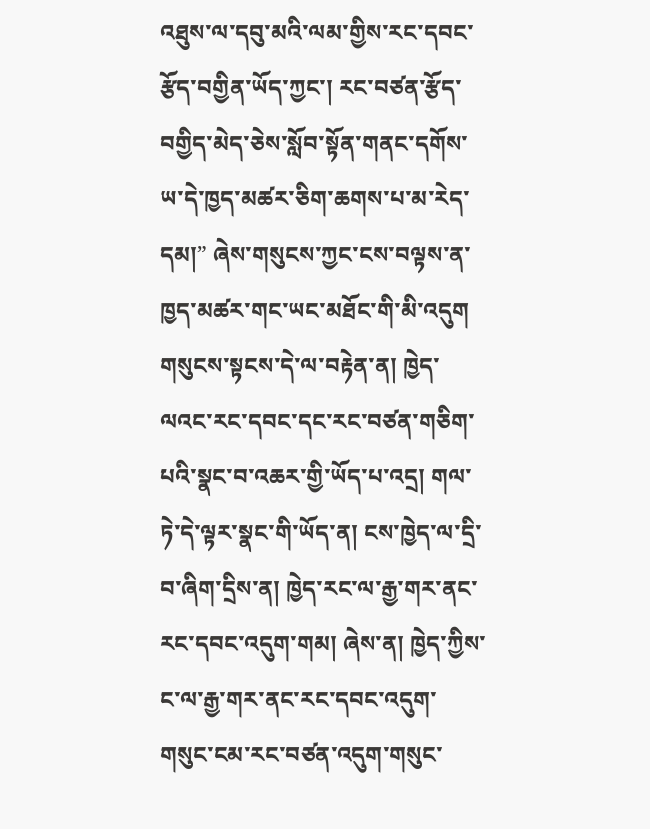འཐུས་ལ་དབུ་མའི་ལམ་གྱིས་རང་དབང་རྩོད་བགྱིན་ཡོད་ཀྱང་། རང་བཙན་རྩོད་བགྱིད་མེད་ཅེས་སློབ་སྟོན་གནང་དགོས་ཡ་དེ་ཁྱད་མཚར་ཅིག་ཆགས་པ་མ་རེད་དམ།” ཞེས་གསུངས་ཀྱང་ངས་བལྟས་ན་ཁྱད་མཚར་གང་ཡང་མཐོང་གི་མི་འདུག གསུངས་སྟངས་དེ་ལ་བརྟེན་ན། ཁྱེད་ལའང་རང་དབང་དང་རང་བཙན་གཅིག་པའི་སྣང་བ་འཆར་གྱི་ཡོད་པ་འདྲ། གལ་ཏེ་དེ་ལྟར་སྣང་གི་ཡོད་ན། ངས་ཁྱེད་ལ་དྲི་བ་ཞིག་དྲིས་ན། ཁྱེད་རང་ལ་རྒྱ་གར་ནང་རང་དབང་འདུག་གམ། ཞེས་ན། ཁྱེད་ཀྱིས་ང་ལ་རྒྱ་གར་ནང་རང་དབང་འདུག་གསུང་ངམ་རང་བཙན་འདུག་གསུང་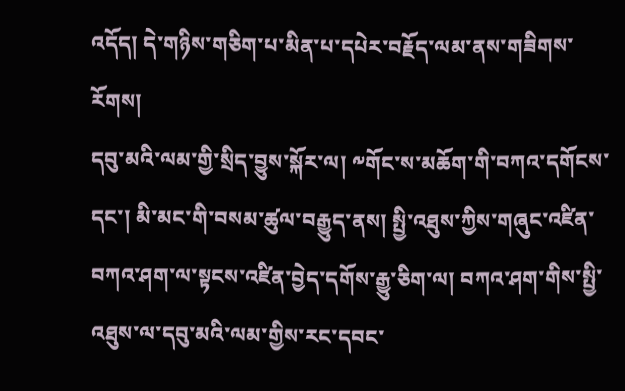འདོད། དེ་གཉིས་གཅིག་པ་མིན་པ་དཔེར་བརྗོད་ལམ་ནས་གཟིགས་རོགས།
དབུ་མའི་ལམ་གྱི་སྲིད་བྱུས་སྐོར་ལ། ༸གོང་ས་མཆོག་གི་བཀའ་དགོངས་དང་། མི་མང་གི་བསམ་ཚུལ་བརྒྱུད་ནས། སྤྱི་འཐུས་ཀྱིས་གཞུང་འཛིན་བཀའ་ཤག་ལ་སྟངས་འཛིན་བྱེད་དགོས་རྒྱུ་ཅིག་ལ། བཀའ་ཤག་གིས་སྤྱི་འཐུས་ལ་དབུ་མའི་ལམ་གྱིས་རང་དབང་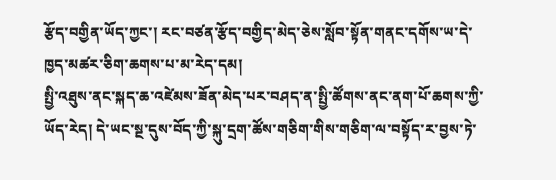རྩོད་བགྱིན་ཡོད་ཀྱང་། རང་བཙན་རྩོད་བགྱིད་མེད་ཅེས་སློབ་སྟོན་གནང་དགོས་ཡ་དེ་ཁྱད་མཚར་ཅིག་ཆགས་པ་མ་རེད་དམ།
སྤྱི་འཐུས་ནང་སྐད་ཆ་འཛེམས་ཟོན་མེད་པར་བཤད་ན་སྤྱི་ཚོགས་ནང་ནག་པོ་ཆགས་ཀྱི་ཡོད་རེད། དེ་ཡང་སྔ་དུས་བོད་ཀྱི་སྐུ་དྲག་ཚོས་གཅིག་གིས་གཅིག་ལ་བསྟོད་ར་བྱས་ཏེ་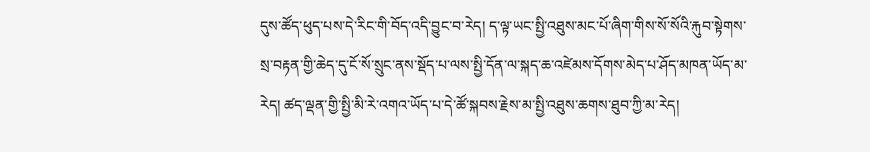དུས་ཚོད་ཕུད་པས་དེ་རིང་གི་བོད་འདི་བྱུང་བ་རེད། ད་ལྟ་ཡང་སྤྱི་འཐུས་མང་པོ་ཞིག་གིས་སོ་སོའི་རྐུབ་སྟེགས་སྲ་བརྟན་གྱི་ཆེད་དུ་ངོ་སོ་སྲུང་ནས་སྡོད་པ་ལས་སྤྱི་དོན་ལ་སྐད་ཆ་འཛེམས་དོགས་མེད་པ་ཤོད་མཁན་ཡོད་མ་རེད། ཚད་ལྡན་གྱི་སྤྱི་མི་རེ་འགའ་ཡོད་པ་དེ་ཚོ་སྐབས་རྗེས་མ་སྤྱི་འཐུས་ཆགས་ཐུབ་ཀྱི་མ་རེད།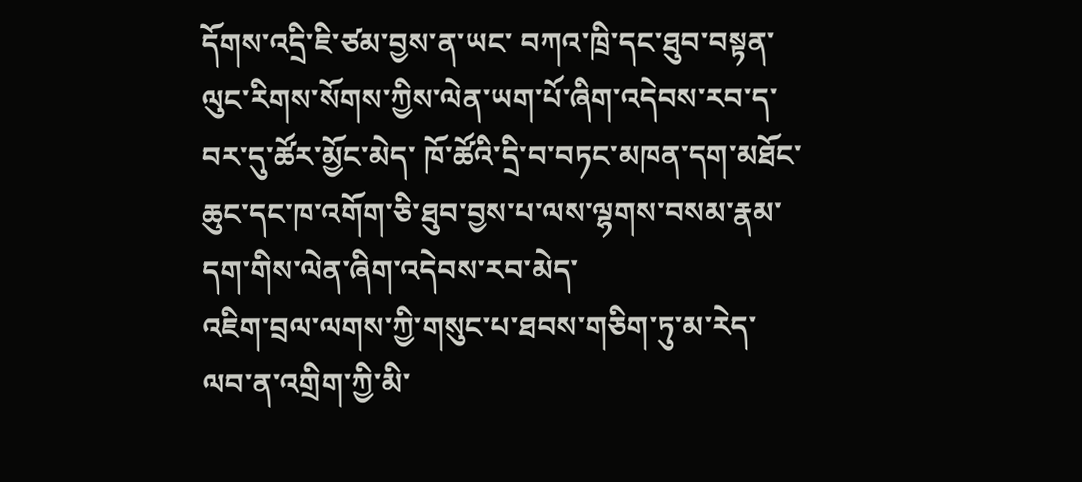དོགས་འདྲི་ཇི་ཙམ་བྱས་ན་ཡང་ བཀའ་ཁྲི་དང་ཐུབ་བསྟན་ལུང་རིགས་སོགས་ཀྱིས་ལེན་ཡག་པོ་ཞིག་འདེབས་རབ་ད་བར་དུ་ཚོར་མྱོང་མེད་ ཁོ་ཚོའི་དྲི་བ་བཏང་མཁན་དག་མཐོང་ཆུང་དང་ཁ་འགོག་ཅི་ཐུབ་བྱས་པ་ལས་ལྷགས་བསམ་རྣམ་དག་གིས་ལེན་ཞིག་འདེབས་རབ་མེད་
འཇིག་བྲལ་ལགས་ཀྱི་གསུང་པ་ཐབས་གཅིག་ཏུ་མ་རེད་ལབ་ན་འགྲིག་ཀྱི་མི་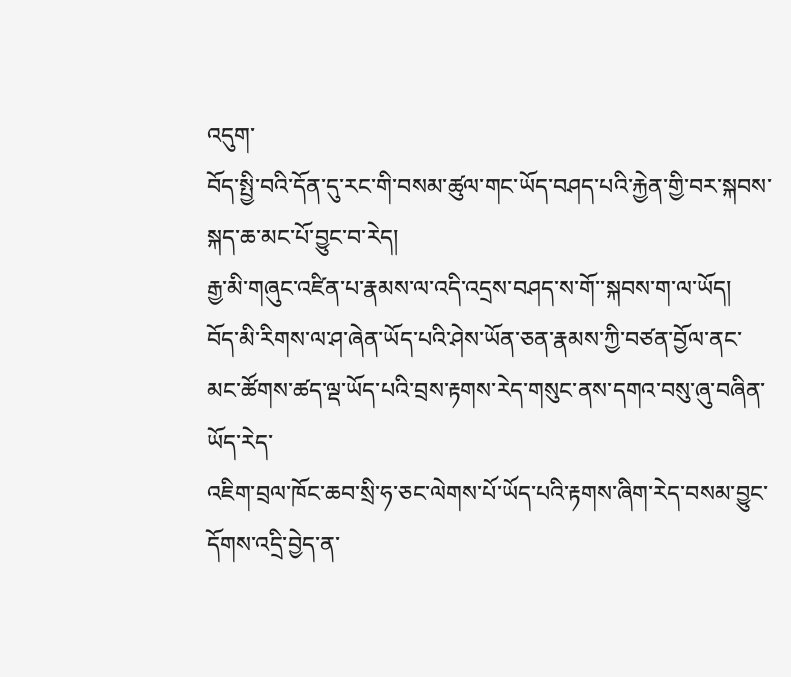འདུག་
བོད་སྤྱི་བའི་དོན་དུ་རང་གི་བསམ་ཚུལ་གང་ཡོད་བཤད་པའི་རྐྱེན་གྱི་བར་སྐབས་
སྐད་ཆ་མང་པོ་བྱུང་བ་རེད།
རྒྱ་མི་གཞུང་འཛིན་པ་རྣམས་ལ་འདི་འདྲས་བཤད་ས་གོ་་སྐབས་ག་ལ་ཡོད།
བོད་མི་རིགས་ལ་ཤ་ཞེན་ཡོད་པའི་ཤེས་ཡོན་ཅན་རྣམས་ཀྱི་བཙན་བྱོལ་ནང་
མང་ཚོགས་ཚད་ལྡ་ཡོད་པའི་བྲས་རྟགས་རེད་གསུང་ནས་དགའ་བསུ་ཞུ་བཞིན་
ཡོད་རེད་
འཇིག་བྲལ་ཁོང་ཆབ་སྲི་ཧ་ཅང་ལེགས་པོ་ཡོད་པའི་རྟགས་ཞིག་རེད་བསམ་བྱུང་
དོགས་འདྲི་བྱེད་ན་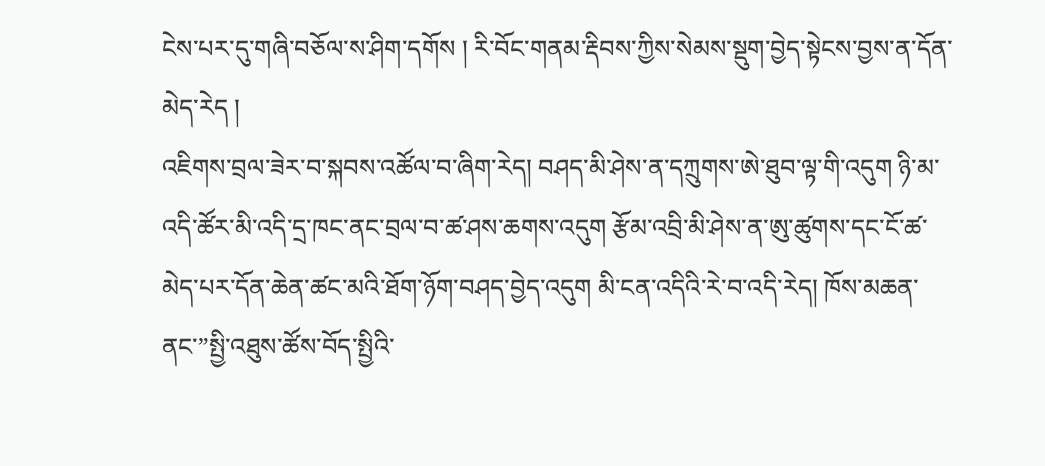ངེས་པར་དུ་གཞི་བཅོལ་ས་ཤིག་དགོས ། རི་བོང་གནམ་རྡིབས་ཀྱིས་སེམས་སྡུག་བྱེད་སྟེངས་བྱས་ན་དོན་མེད་རེད །
འཇིགས་བྲལ་ཟེར་བ་སྐབས་འཚོལ་བ་ཞིག་རེད། བཤད་མི་ཤེས་ན་དཀྲུགས་ཨེ་ཐུབ་ལྟ་གི་འདུག ཉི་མ་འདི་ཚོར་མི་འདི་དྲ་ཁང་ནང་བྲལ་བ་ཚ་ཤས་ཆགས་འདུག རྩོམ་འབྲི་མི་ཤེས་ན་ཨུ་ཚུགས་དང་ངོ་ཚ་མེད་པར་དོན་ཆེན་ཚང་མའི་ཐོག་ཉོག་བཤད་བྱེད་འདུག མི་ངན་འདིའི་རེ་བ་འདི་རེད། ཁོས་མཆན་ནང་”སྤྱི་འཐུས་ཚོས་བོད་སྤྱིའི་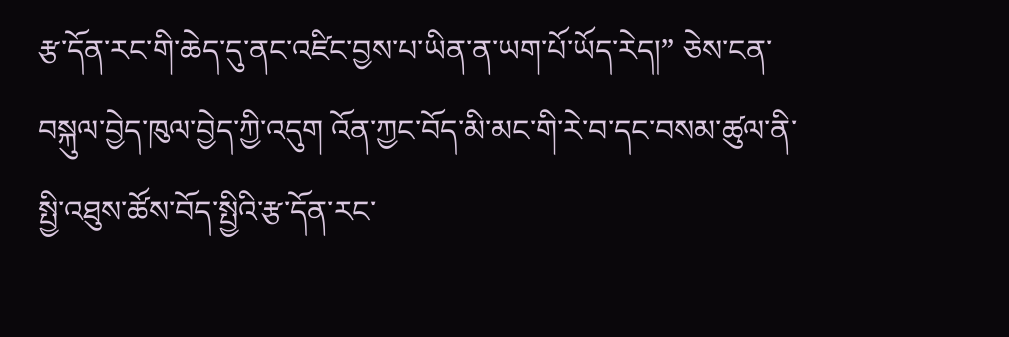རྩ་དོན་རང་གི་ཆེད་དུ་ནང་འཛིང་བྱས་པ་ཡིན་ན་ཡག་པོ་ཡོད་རེད།” ཅེས་ངན་བསྐུལ་བྱེད་ཁུལ་བྱེད་ཀྱི་འདུག འོན་ཀྱང་བོད་མི་མང་གི་རེ་བ་དང་བསམ་ཚུལ་ནི་སྤྱི་འཐུས་ཚོས་བོད་སྤྱིའི་རྩ་དོན་རང་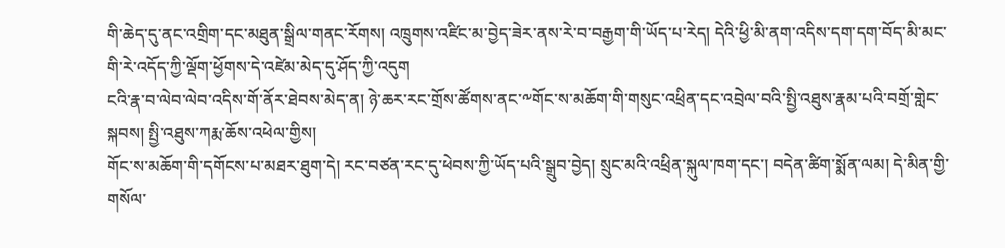གི་ཆེད་དུ་ནང་འགྲིག་དང་མཐུན་སྒྲིལ་གནང་རོགས། འཁྲུགས་འཛིང་མ་བྱེད་ཟེར་ནས་རེ་བ་བརྒྱག་གི་ཡོད་པ་རེད། དེའི་ཕྱི་མི་ནག་འདིས་དག་དག་བོད་མི་མང་གི་རེ་འདོད་ཀྱི་ལྡོག་ཕྱོགས་དེ་འཛེམ་མེད་དུ་ཤོད་ཀྱི་འདུག
ངའི་རྣ་བ་ལེབ་ལེབ་འདིས་གོ་ནོར་ཐེབས་མེད་ན། ཉེ་ཆར་རང་གྲོས་ཚོགས་ནང་༸གོང་ས་མཆོག་གི་གསུང་འཕྲིན་དང་འབྲེལ་བའི་སྤྱི་འཐུས་རྣམ་པའི་བགྲོ་གླེང་སྐབས། སྤྱི་འཐུས་ཀརྨ་ཆོས་འཕེལ་གྱིས།
གོང་ས་མཆོག་གི་དགོངས་པ་མཐར་ཐུག་དེ། རང་བཙན་རང་དུ་ཕེབས་ཀྱི་ཡོད་པའི་སྒྲུབ་བྱེད། སྲུང་མའི་འཕྲིན་སྐུལ་ཁག་དང་། བདེན་ཚིག་སྨོན་ལམ། དེ་མིན་གྱི་གསོལ་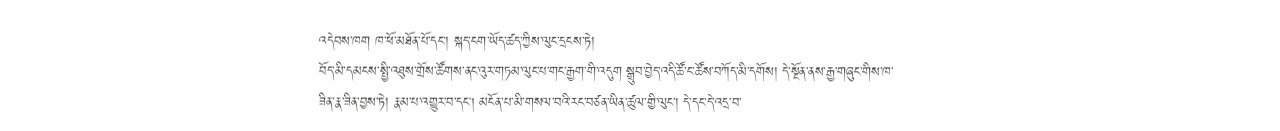འདེབས་ཁག ཁ་ཕོ་མཐོན་པོ་དང་། སྐད་ངག་ཡོད་ཚད་ཀྱིས་ལུང་དྲངས་ཏེ།
བོད་མི་དམངས་སྤྱི་འཐུས་གྲོས་ཚོགས་ནང་འུར་གཏམ་ལུང་པ་གང་རྒྱག་གི་འདུག སྒྲུབ་བྱེད་འདི་ཚོ་ང་ཚོས་བཀོད་མི་དགོས། དེ་སྔོན་ནས་རྒྱ་གཞུང་གིས་ཁ་ཟིན་རྣ་ཟིན་བྱས་ཏེ། རྣམ་པ་འགྱུར་བ་དང། མངོན་པ་མི་གསལ་བའི་རང་བཙན་ཡིན་ཚུལ་གྱི་ལུང་། དེ་དང་དེ་འདྲ་བ་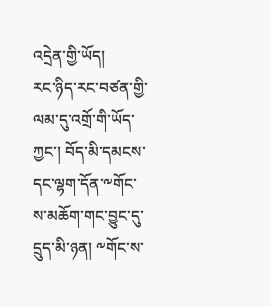འདྲེན་གྱི་ཡོད།
རང་ཉིད་རང་བཙན་གྱི་ལམ་དུ་འགྲོ་གི་ཡོད་ཀྱང་། བོད་མི་དམངས་དང་ལྷག་དོན་༸གོང་ས་མཆོག་གང་བྱུང་དུ་དྲུད་མི་ཉན། ༸གོང་ས་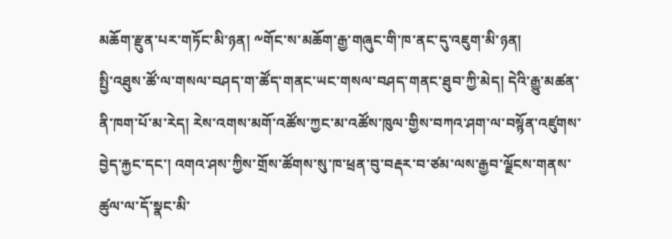མཆོག་རྫུན་པར་གཏོང་མི་ཉན། ༸གོང་ས་མཆོག་རྒྱ་གཞུང་གི་ཁ་ནང་དུ་འཇུག་མི་ཉན།
སྤྱི་འཐུས་ཚོ་ལ་གསལ་བཤད་ག་ཚོད་གནང་ཡང་གསལ་བཤད་གནང་ཐུབ་ཀྱི་མེད། དེའི་རྒྱུ་མཚན་ནི་ཁག་པོ་མ་རེད། རེས་འགས་མགོ་འཚོས་ཀྱང་མ་འཚོས་ཁུལ་གྱིས་བཀའ་ཤག་ལ་བསྙོན་འཛུགས་བྱེད་རྐྱང་དང་། འགའ་ཤས་ཀྱིས་གྲོས་ཚོགས་སུ་ཁ་ཕྲན་བུ་བརྡར་བ་ཙམ་ལས་རྒྱབ་ལྗོངས་གནས་ཚུལ་ལ་དོ་སྣང་མི་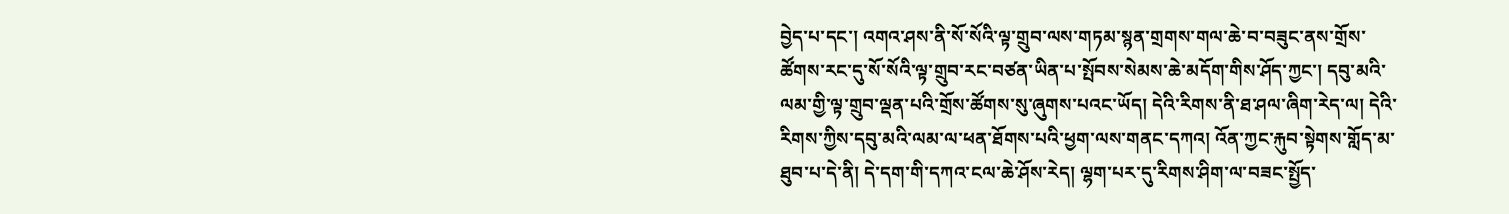བྱེད་པ་དང་། འགའ་ཤས་ནི་སོ་སོའི་ལྟ་གྲུབ་ལས་གཏམ་སྙན་གྲགས་གལ་ཆེ་བ་བཟུང་ནས་གྲོས་ཚོགས་རང་དུ་སོ་སོའི་ལྟ་གྲུབ་རང་བཙན་ཡིན་པ་སྤོབས་སེམས་ཆེ་མདོག་གིས་ཤོད་ཀྱང་། དབུ་མའི་ལམ་གྱི་ལྟ་གྲུབ་ལྡན་པའི་གྲོས་ཚོགས་སུ་ཞུགས་པའང་ཡོད། དེའི་རིགས་ནི་ཐ་ཤལ་ཞིག་རེད་ལ། དེའི་རིགས་ཀྱིས་དབུ་མའི་ལམ་ལ་ཕན་ཐོགས་པའི་ཕྱག་ལས་གནང་དཀའ། འོན་ཀྱང་རྐུབ་སྟེགས་གློད་མ་ཐུབ་པ་དེ་ནི། དེ་དག་གི་དཀའ་ངལ་ཆེ་ཤོས་རེད། ལྷག་པར་དུ་རིགས་ཤིག་ལ་བཟང་སྤྱོད་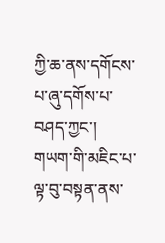ཀྱི་ཆ་ནས་དགོངས་པ་ཞུ་དགོས་པ་བཤད་ཀྱང་། གཡག་གི་མཇིང་པ་ལྟ་བུ་བསྟན་ནས་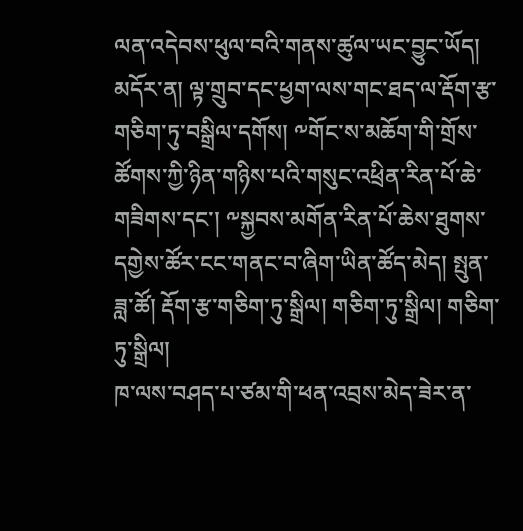ལན་འདེབས་ཕུལ་བའི་གནས་ཚུལ་ཡང་བྱུང་ཡོད། མདོར་ན། ལྟ་གྲུབ་དང་ཕྱག་ལས་གང་ཐད་ལ་རྡོག་རྩ་གཅིག་ཏུ་བསྒྲིལ་དགོས། ༸གོང་ས་མཆོག་གི་གྲོས་ཚོགས་ཀྱི་ཉིན་གཉིས་པའི་གསུང་འཕྲིན་རིན་པོ་ཆེ་གཟིགས་དང་། ༸སྐྱབས་མགོན་རིན་པོ་ཆེས་ཐུགས་དགྱེས་ཚོར་ངང་གནང་བ་ཞིག་ཡིན་ཚོད་མེད། སྤུན་ཟླ་ཚོ། རྡོག་རྩ་གཅིག་ཏུ་སྒྲིལ། གཅིག་ཏུ་སྒྲིལ། གཅིག་ཏུ་སྒྲིལ།
ཁ་ལས་བཤད་པ་ཙམ་གི་ཕན་འབྲས་མེད་ཟེར་ན་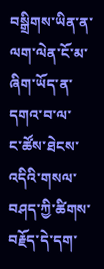བསྒྲིགས་ཡིན་ན་ལག་ལེན་ངོ་མ་
ཞིག་ཡོད་ན་དགའ་བ་ལ་
ང་ཚོས་ཐེངས་འདིའི་གསལ་བཤད་ཀྱི་ཚིགས་བརྗོད་དེ་དག་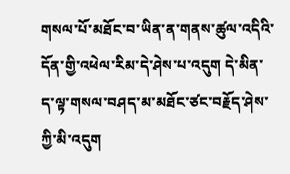གསལ་པོ་མཐོང་བ་ཡིན་ན་གནས་ཚུལ་འདིའི་དོན་གྱི་འཕེལ་རིམ་དེ་ཤེས་པ་འདུག དེ་མིན་ད་ལྟ་གསལ་བཤད་མ་མཐོང་ཙང་བརྗོད་ཤེས་ཀྱི་མི་འདུག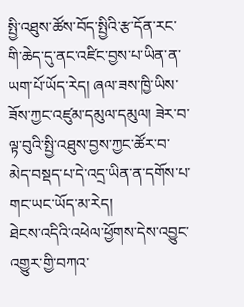སྤྱི་འཐུས་ཚོས་བོད་སྤྱིའི་རྩ་དོན་རང་གི་ཆེད་དུ་ནང་འཛིང་བྱས་པ་ཡིན་ན་ཡག་པོ་ཡོད་རེད། ཞལ་ཟས་ཁྱི་ཡིས་ཟོས་ཀྱང་འཛུམ་དམུལ་དམུལ། ཟེར་བ་ལྟ་བུའི་སྤྱི་འཐུས་བྱས་ཀྱང་ཚོར་བ་མེད་བསྡད་པ་དེ་འདྲ་ཡིན་ན་དགོས་པ་གང་ཡང་ཡོད་མ་རེད།
ཐེངས་འདིའི་འཕེལ་ཕྱོགས་དེས་འབྱུང་འགྱུར་གྱི་བཀའ་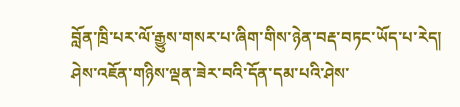བློན་ཁྲི་པར་ལོ་རྒྱུས་གསར་པ་ཞིག་གིས་ཉེན་བརྡ་བཏང་ཡོད་པ་རེད།
ཤེས་འཇོན་གཉིས་ལྡན་ཟེར་བའི་དོན་དམ་པའི་ཤེས་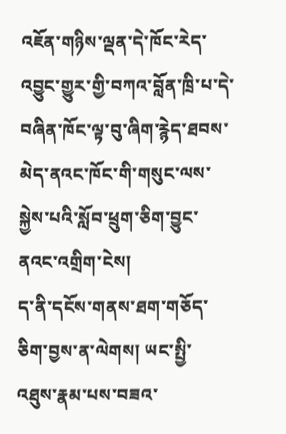འཇོན་གཉིས་ལྡན་དེ་ཁོང་རེད་འབྱུང་གྱུར་གྱི་བཀའ་བློན་ཁྲི་པ་དེ་བཞིན་ཁོང་ལྟ་བུ་ཞིག་རྙེད་ཐབས་མེད་ནའང་ཁོང་གི་གསུང་ལས་སྐྱེས་པའི་སློབ་ཕྲུག་ཅིག་བྱུང་ནའང་འགྲིག་ངེས།
ད་ནི་དངོས་གནས་ཐག་གཅོད་ཅིག་བྱས་ན་ལེགས། ཡང་སྤྱི་འཐུས་རྣམ་པས་བཟའ་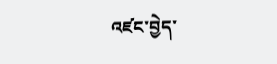འཛང་བྱེད་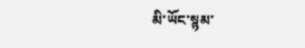མི་ཡོང་སྙམ་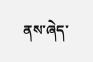ནས་ཞེད་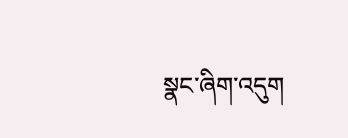སྣང་ཞིག་འདུག